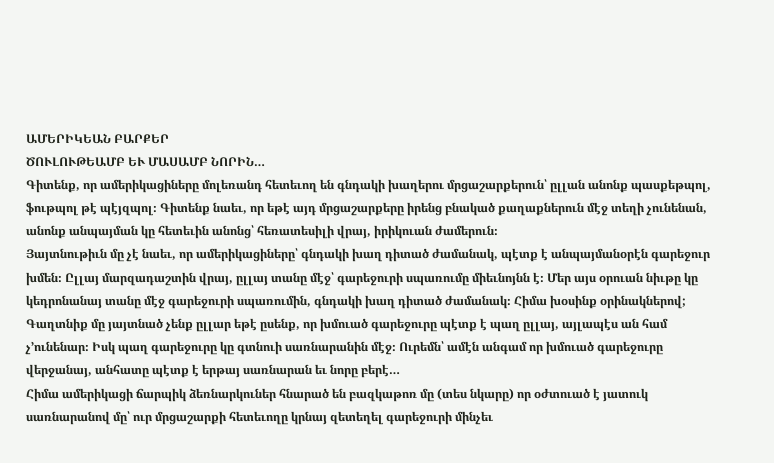ԱՄԵՐԻԿԵԱՆ ԲԱՐՔԵՐ
ԾՈՒԼՈՒԹԵԱՄԲ ԵՒ ՄԱՍԱՄԲ ՆՈՐԻՆ…
Գիտենք, որ ամերիկացիները մոլեռանդ հետեւող են գնդակի խաղերու մրցաշարքերուն՝ ըլլան անոնք պասքեթպոլ, ֆութպոլ թէ պէյզպոլ։ Գիտենք նաեւ, որ եթէ այդ մրցաշարքերը իրենց բնակած քաղաքներուն մէջ տեղի չունենան, անոնք անպայման կը հետեւին անոնց՝ հեռատեսիլի վրայ, իրիկուան ժամերուն։
Յայտնութիւն մը չէ նաեւ, որ ամերիկացիները՝ գնդակի խաղ դիտած ժամանակ, պէտք է անպայմանօրէն գարեջուր խմեն։ Ըլլայ մարզադաշտին վրայ, ըլլայ տանը մէջ՝ գարեջուրի սպառումը միեւնոյնն է։ Մեր այս օրուան նիւթը կը կեդրոնանայ տանը մէջ գարեջուրի սպառումին, գնդակի խաղ դիտած ժամանակ։ Հիմա խօսինք օրինակներով;
Գաղտնիք մը յայտնած չենք ըլլար եթէ ըսենք, որ խմուած գարեջուրը պէտք է պաղ ըլլայ, այլապէս ան համ չ՚ունենար։ Իսկ պաղ գարեջուրը կը գտնուի սառնարանին մէջ։ Ուրեմն՝ ամէն անգամ որ խմուած գարեջուրը վերջանայ, անհատը պէտք է երթայ սառնարան եւ նորը բերէ…
Հիմա ամերիկացի ճարպիկ ձեռնարկուներ հնարած են բազկաթոռ մը (տես նկարը) որ օժտուած է յատուկ սառնարանով մը՝ ուր մրցաշարքի հետեւողը կրնայ զետեղել գարեջուրի մինչեւ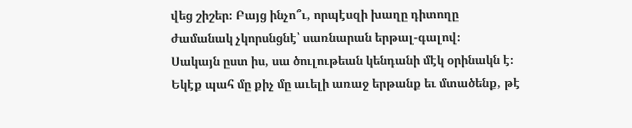վեց շիշեր։ Բայց ինչո՞ւ, որպէսզի խաղը դիտողը ժամանակ չկորսնցնէ՝ սառնարան երթալ-գալով։
Սակայն ըստ իս, սա ծուլութեան կենդանի մէկ օրինակն է։ Եկէք պահ մը քիչ մը աւելի առաջ երթանք եւ մտածենք, թէ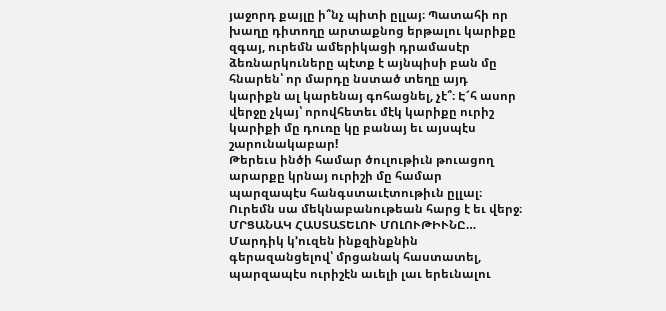յաջորդ քայլը ի՞նչ պիտի ըլլայ։ Պատահի որ խաղը դիտողը արտաքնոց երթալու կարիքը զգայ, ուրեմն ամերիկացի դրամասէր ձեռնարկուները պէտք է այնպիսի բան մը հնարեն՝ որ մարդը նստած տեղը այդ կարիքն ալ կարենայ գոհացնել, չէ՞։ Է՜հ ասոր վերջը չկայ՝ որովհետեւ մէկ կարիքը ուրիշ կարիքի մը դուռը կը բանայ եւ այսպէս շարունակաբար!
Թերեւս ինծի համար ծուլութիւն թուացող արարքը կրնայ ուրիշի մը համար պարզապէս հանգստաւէտութիւն ըլլալ։ Ուրեմն սա մեկնաբանութեան հարց է եւ վերջ։
ՄՐՑԱՆԱԿ ՀԱՍՏԱՏԵԼՈՒ ՄՈԼՈՒԹԻՒՆԸ…
Մարդիկ կ՚ուզեն ինքզինքնին գերազանցելով՝ մրցանակ հաստատել, պարզապէս ուրիշէն աւելի լաւ երեւնալու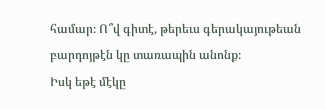համար։ Ո՞վ գիտէ, թերեւս գերակայութեան բարդոյթէն կը տառապին անոնք։
Իսկ եթէ մէկը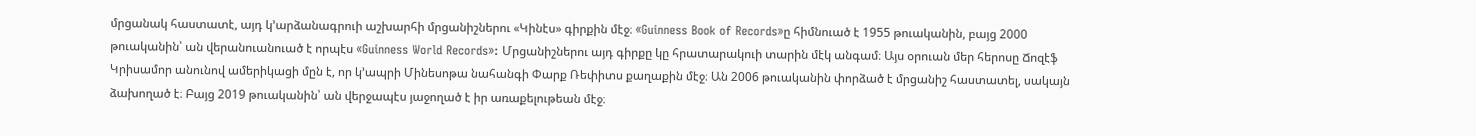մրցանակ հաստատէ, այդ կ՚արձանագրուի աշխարհի մրցանիշներու «Կինէս» գիրքին մէջ։ «Guinness Book of Records»ը հիմնուած է 1955 թուականին, բայց 2000 թուականին՝ ան վերանուանուած է որպէս «Guinness World Records»: Մրցանիշներու այդ գիրքը կը հրատարակուի տարին մէկ անգամ։ Այս օրուան մեր հերոսը Ճոզէֆ Կրիսամոր անունով ամերիկացի մըն է, որ կ՚ապրի Մինեսոթա նահանգի Փարք Ռեփիտս քաղաքին մէջ։ Ան 2006 թուականին փորձած է մրցանիշ հաստատել, սակայն ձախողած է։ Բայց 2019 թուականին՝ ան վերջապէս յաջողած է իր առաքելութեան մէջ։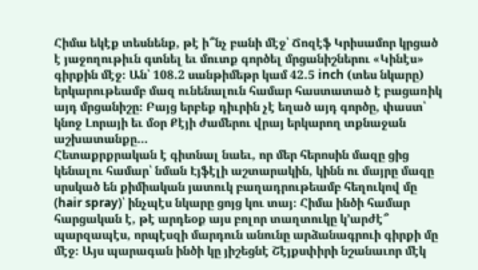Հիմա եկէք տեսնենք, թէ ի՞նչ բանի մէջ՝ Ճոզէֆ Կրիսամոր կրցած է յաջողութիւն գտնել եւ մուտք գործել մրցանիշներու «Կինէս» գիրքին մէջ։ Ան՝ 108.2 սանթիմեթր կամ 42.5 inch (տես նկարը) երկարութեամբ մազ ունենալուն համար հաստատած է բացառիկ այդ մրցանիշը։ Բայց երբեք դիւրին չէ եղած այդ գործը, փաստ՝ կնոջ Լորայի եւ մօր Քէյի ժամերու վրայ երկարող տքնաջան աշխատանքը…
Հետաքրքրական է գիտնալ նաեւ, որ մեր հերոսին մազը ցից կենալու համար՝ նման Էյֆէլի աշտարակին, կինն ու մայրը մազը սրսկած են քիմիական յատուկ բաղադրութեամբ հեղուկով մը (hair spray)՝ ինչպէս նկարը ցոյց կու տայ։ Հիմա ինծի համար հարցական է, թէ արդեօք այս բոլոր տաղտուկը կ՚արժէ՞ պարզապէս, որպէսզի մարդուն անունը արձանագրուի գիրքի մը մէջ։ Այս պարագան ինծի կը յիշեցնէ Շէյքսփիրի նշանաւոր մէկ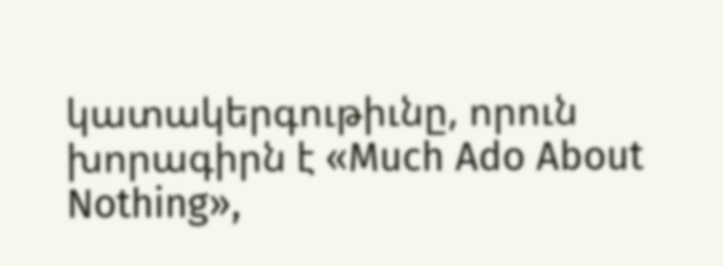կատակերգութիւնը, որուն խորագիրն է «Much Ado About Nothing»,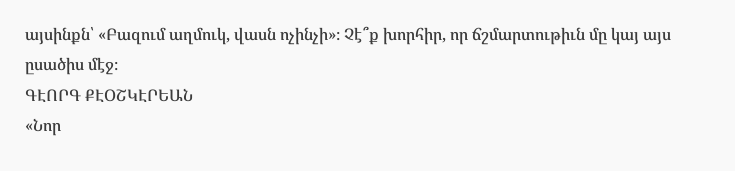այսինքն՝ «Բազում աղմուկ, վասն ոչինչի»։ Չէ՞ք խորհիր, որ ճշմարտութիւն մը կայ այս ըսածիս մէջ։
ԳԷՈՐԳ ՔԷՕՇԿԷՐԵԱՆ
«Նոր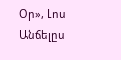Օր», Լոս Անճելըս